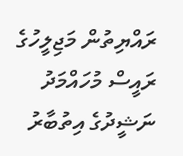ރައްޔިތުން މަޖިލީހުގެ ރައީސް މުހައްމަދު ނަޝީދުގެ އިތުބާރު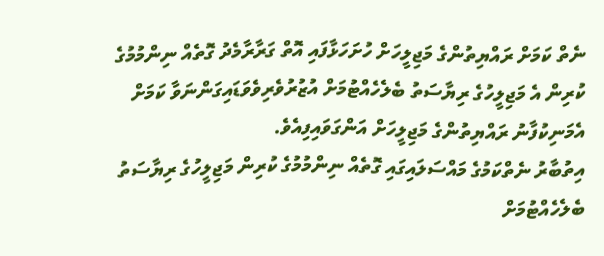ނެތް ކަމަށް ރައްޔިތުންގެ މަޖިލީހަށް ހުށަހަޅާފައި އޮތް ގަރާރާމެދު ގޮތެއް ނިންމުމުގެ ކުރިން އެ މަޖިލީހުގެ ރިޔާސަތު ބެލެހެއްޓުމަށް އުޒުރުވެރިވެވަޑައިގަންނަވާ ކަމަށް އެމަނިކުފާނު ރައްޔިތުންގެ މަޖިލީހަށް އަންގަވައިފިއެވެ.
އިތުބާރު ނެތްކަމުގެ މައްސަލައިގައި ގޮތެއް ނިންމުމުގެ ކުރިން މަޖިލީހުގެ ރިޔާސަތު ބެލެހެއްޓުމަށް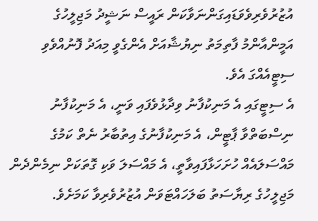އުޒުރުވެރިވެވަޑައިގަންނަވާކަން ރައީސް ނަޝީދު މަޖިލީހުގެ އަމީންއާންމު ފާތިމަތު ނިޔުޝާއަށް އެންގެވީ މިއަދު ފޮނުއްވެވި ސިޓީއެއްގަ އެވެ.
އެ ސިޓީގައި އެ މަނިކުފާނު ވިދާޅުވެފައި ވަނީ، އެ މަނިކުފާނު ނިސްބަތްވާ ޕާޓީން، އެ މަނިކުފާނުގެ އިތުބާރު ނެތް ކަމުގެ މައްސަލައެއް ހުށަހަޅާފައިވާތީ، އެ މައްސަލަ ވަކި ގޮތަކަށް ނިމެންދެން މަޖިލީހުގެ ރިޔާސަތު ބަލަހައްޓަވަން އުޒުރުވެރިވާ ކަމަށެވެ.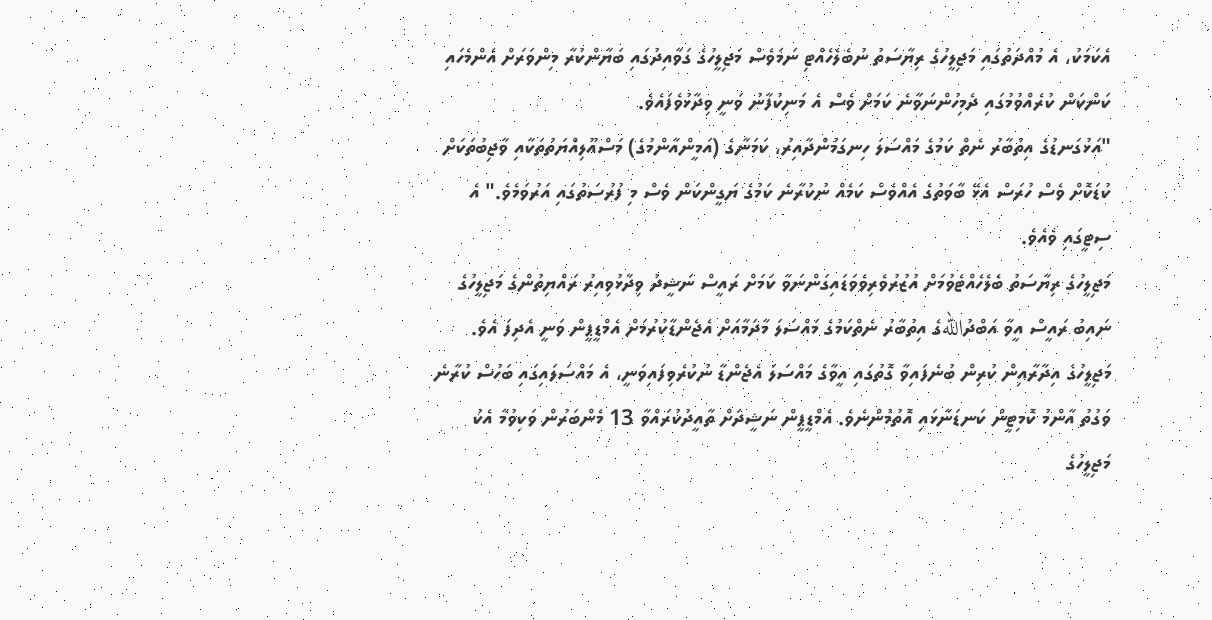އެކަމަކު، އެ މުއްދަތުގައި މަޖިލީހުގެ ރިޔާސަތު ނުބެލެހެއްޓި ނަމަވެސް މަޖިލީހުގެ ގަވާއިދުގައި ބަޔާންކުރާ މިންވަރަށް އެންމެހައި ކަންކަން ކުރެއްވުމުގައި ދެމިހުންނަވާނެ ކަމަށް ވެސް އެ މަނިކުފާނު ވަނީ ވިދާޅުވެފައެވެ.
"އަޅުގަނޑުގެ އިތުބާރު ނެތް ކަމުގެ މައްސަލަ ހިނގަމުންދާއިރު، ކަމަނާގެ (އަމީންއާންމުގެ) މަސްއޫލިއްޔަތުތަކާއި ވާޖިބުތަކަށް ކުޑަކޮށް ވެސް ހުރަސް އެޅޭ ބާވަތުގެ އެއްވެސް ކަމެއް ނުކުރާނެ ކަމުގެ ޔަގީންކަން ވެސް މި ފުރުސަތުގައި އަރުވަމެވެ." އެ ސިޓީގައި ވެއެވެ.
މަޖިލީހުގެ ރިޔާސަތު ބެލެހެއްޓެވުމަށް އުޒުރުވެރިވެވަޑައިގަންނަވާ ކަމަށް ރައީސް ނަޝީދު ވިދާޅުވިއިރު ރައްޔިތުންގެ މަޖިލީހުގެ ނައިބު ރައީސް އީވާ އަބްދުاللهގެ އިތުބާރު ނެތްކަމުގެ މައްސަލަ މާދަމާއަށް އެޖެންޑާކުރުމަށް އެމްޑީޕީން ވަނީ އެދިފަ އެވެ.
މަޖިލީހުގެ އިދާރާއިން ކުރިން ބުނެފައިވާ ގޮތުގައި އީވާގެ މައްސަލަ އެޖެންޑާ ނުކުރެވިފައިވަނީ، އެ މައްސަލައިގައި ބަހުސް ކުރާނެ ވަގުތު އާންމު ކޮމިޓީން ކަނޑަނާޅައި އޮތުމުންނެވެ. އެމްޑީޕީން ނަޝީދަށް ތާއީދުކުރައްވާ 13 މެންބަރުން ވަކިވުމާ އެކު މަޖިލީހުގެ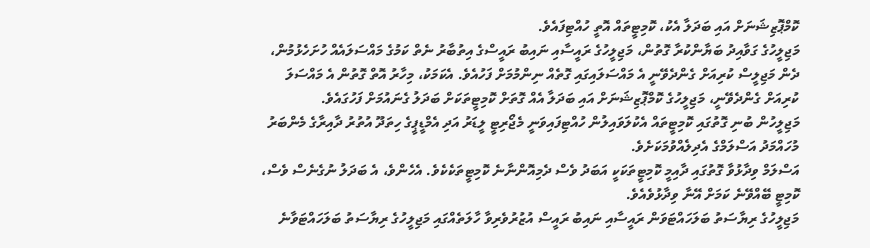ކޮމްޕޮޒިޝަނަށް އައި ބަދަލާ އެކު، ކޮމިޓީތައް އޮތީ ހުއްޓިފައެވެ.
މަޖިލީހުގެ ގަވާއިދު ބަޔާންކުރާ ގޮތުން، މަޖިލީހުގެ ރައީސާއި ނައިބު ރައީސްގެ އިތުބާރު ނެތް ކަމުގެ މައްސަލައެއް ހުށަހެޅުމުން، ދެން މަޖިލީސް ކުރިއަށް ގެންދެވޭނީ އެ މައްސަލައިގައި ގޮތެއް ނިންމުމަށް ފަހުއެވެ. އެކަމަކު، މިހާރު އޮތް ގޮތުން އެ މައްސަލަ ކުރިއަށް ގެންދެވޭނީ، މަޖިލީހުގެ ކޮމްޕޮޒިޝަނަށް އައި ބަދަލާ އެއް ގޮތަށް ކޮމިޓީތަކަށް ބަދަލު ގެނައުމަށް ފަހުގައެވެ.
މަޖިލީހުން ބުނި ގޮތުގައި ކޮމިޓީތައް އެކުލަވައިލުން ހުއްޓިފައިވަނީ މެޖޯރިޓީ ލީޑަރު އަދި އެމްޑީޕީގެ ހިތަދޫ އުތުރު ދާއިރާގެ މެންބަރު މުހައްމަދު އަސްލަމްގެ އެދިލެއްވުމަކަށެވެ.
އަސްލަމް ވިދާޅުވާ ގޮތުގައި ދާއިމީ ކޮމިޓީތަކަކީ އަބަދު ވެސް ދެމިއޮންނާނެ ކޮމިޓީތަކެކެވެ. އެހެންވެ، އެ ބަދަލު ނުގެނެސް ވެސް، ކޮމިޓީ ބޭއްވޭނެ ކަމަށް އޭނާ ވިދާޅުވެއެވެ.
މަޖިލީހުގެ ރިޔާސަތު ބަލަހައްޓަވަން ރައީސާއި ނައިބު ރައީސް އުޒުރުވެރިވާ ހާލަތެއްގައި މަޖިލީހުގެ ރިޔާސަތު ބަލަހައްޓަވާނެ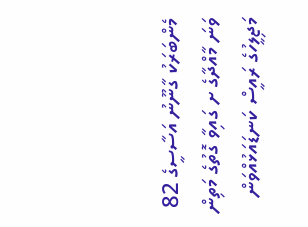މެންބަރަކު ގާނޫނު އަސާސީގެ 82 ވަނަ މާއްދާގެ ށ ގައިވާ ގޮތުގެ މަތިން މަޖިލީހުގެ ރައީސް ކަނޑައަޅުއްވަން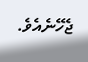ޖެހޭނެއެވެ.